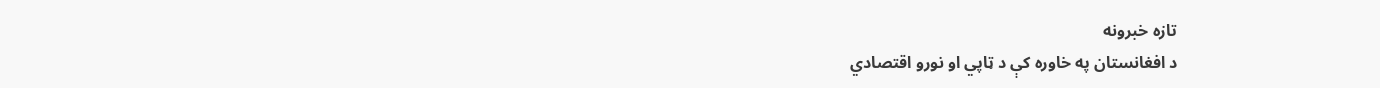تازه خبرونه
د افغانستان په خاوره کې د ټاپي او نورو اقتصادي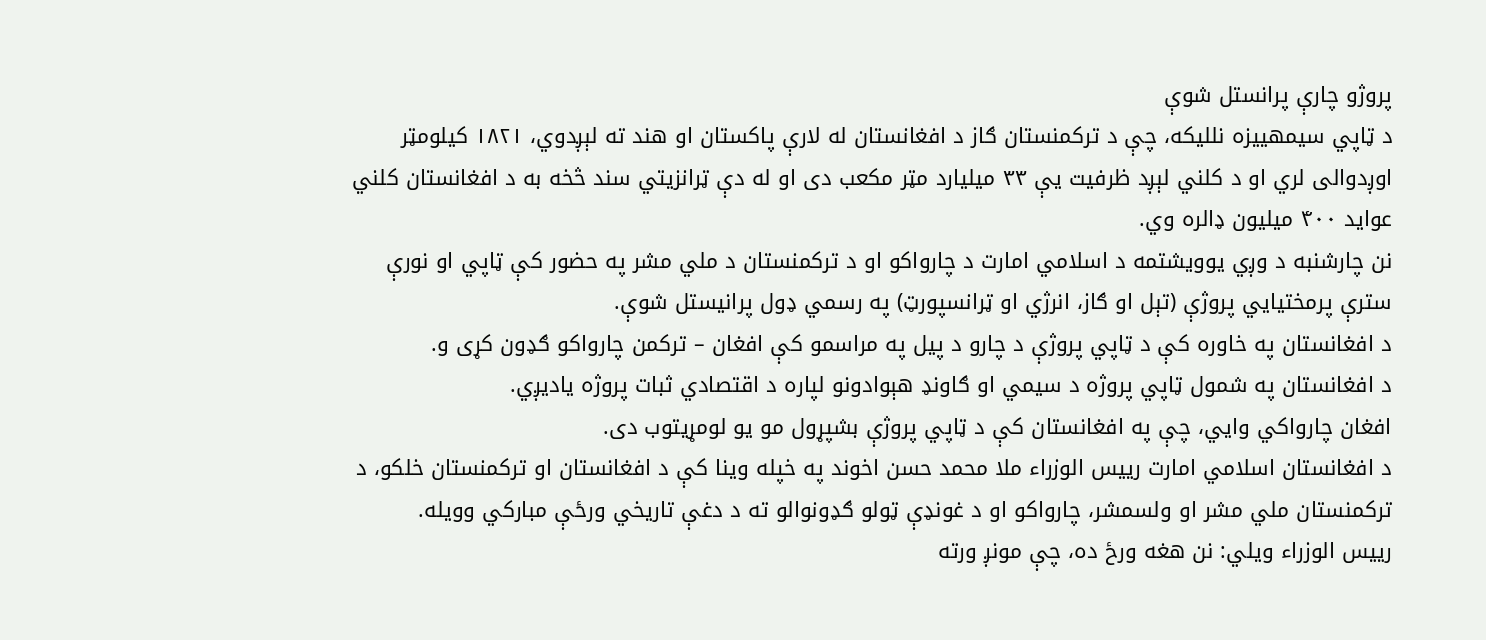پروژو چارې پرانستل شوې
د ټاپي سیمهییزه نللیکه، چې د ترکمنستان ګاز د افغانستان له لارې پاکستان او هند ته لېږدوي، ۱۸۲۱ کیلومټر اوږدوالی لري او د کلني لېږد ظرفیت یې ۳۳ میلیارد مټر مکعب دی او له دې ټرانزیتي سند څخه به د افغانستان کلني عواید ۴۰۰ میلیون ډالره وي.
نن چارشنبه د وږي یوویشتمه د اسلامي امارت د چارواکو او د ترکمنستان د ملي مشر په حضور کې ټاپي او نورې سترې پرمختیايي پروژې (تېل او ګاز، انرژي او ټرانسپورټ) په رسمي ډول پرانیستل شوې.
د افغانستان په خاوره کې د ټاپي پروژې د چارو د پيل په مراسمو کې افغان – ترکمن چارواکو ګډون کړی و.
د افغانستان په شمول ټاپي پروژه د سیمي او ګاونډ هېوادونو لپاره د اقتصادي ثبات پروژه یادیږي.
افغان چارواکي وايي، چې په افغانستان کې د ټاپي پروژې بشپړول مو یو لومړیتوب دی.
د افغانستان اسلامي امارت رییس الوزراء ملا محمد حسن اخوند په خپله وینا کې د افغانستان او ترکمنستان خلکو، د ترکمنستان ملي مشر او ولسمشر، چارواکو او د غونډې ټولو ګډونوالو ته د دغې تاریخي ورځې مبارکي وویله.
رییس الوزراء ویلي: نن هغه ورځ ده، چې مونږ ورته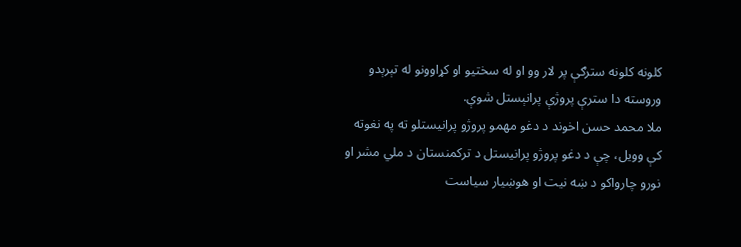کلونه کلونه سترګې پر لار وو او له سختیو او کړاوونو له تېرېدو وروسته دا سترې پروژې پرانېستل شوې.
ملا محمد حسن اخوند د دغو مهمو پروژو پرانیستلو ته په نغوته کې وويل، چې د دغو پروژو پرانیستل د ترکمنستان د ملي مشر او نورو چارواکو د ښه نيت او هوښيار سياست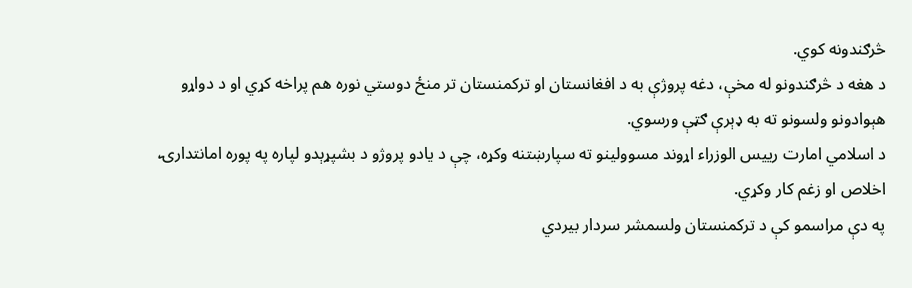څرګندونه کوي.
د هغه د څرګندونو له مخې، دغه پروژې به د افغانستان او ترکمنستان تر منځ دوستي نوره هم پراخه کړي او د دواړو هېوادونو ولسونو ته به ډېرې ګټې ورسوي.
د اسلامي امارت رییس الوزراء اړوند مسوولینو ته سپارښتنه وکړه، چې د یادو پروژو د بشپړېدو لپاره په پوره امانتدارۍ، اخلاص او زغم کار وکړي.
په دې مراسمو کې د ترکمنستان ولسمشر سردار بیردي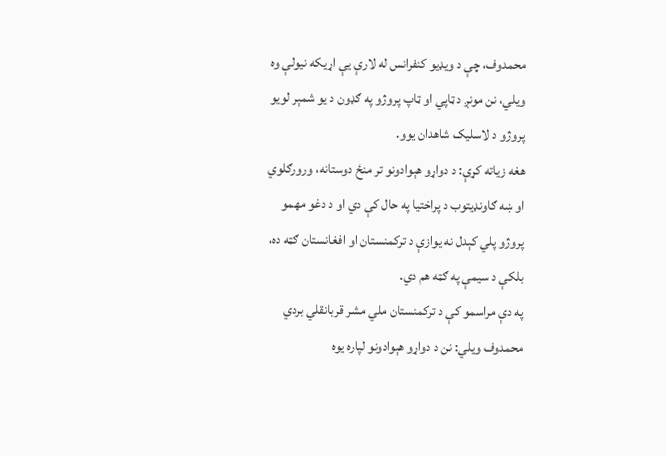محمدوف، چې د ویډیو کنفرانس له لارې یې اړیکه نیولې وه ویلي، نن مونږ د ټاپي او ټاپ پروژو په ګډون د یو شمېر لویو پروژو د لاسلیک شاهدان یوو.
هغه زیاته کړې: د دواړو هېوادونو تر منځ دوستانه، ورورګلوي او ښه ګاونډیتوب د پراختیا په حال کې دي او د دغو مهمو پروژو پلي کېدل نه یوازې د ترکمنستان او افغانستان ګټه ده، بلکې د سیمې په ګټه هم دي.
په دې مراسمو کې د ترکمنستان ملي مشر قربانقلي بردي محمدوف ويلي: نن د دواړو هېوادونو لپاره يوه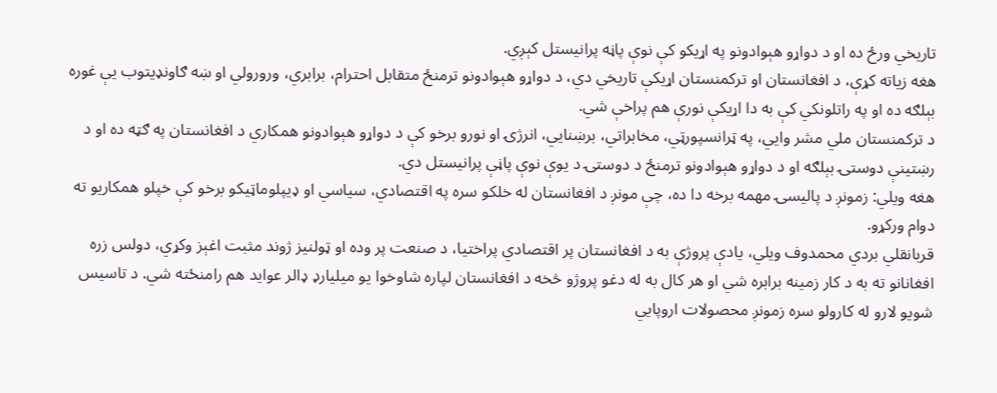تاريخي ورځ ده او د دواړو هېوادونو په اړيکو کې نوې پاڼه پرانيستل کېږي.
هغه زیاته کړې، د افغانستان او ترکمنستان اړیکې تاریخي دي، د دواړو هېوادونو ترمنځ متقابل احترام، برابري، ورورولي او ښه ګاونډیتوب یې غوره بېلګه ده او په راتلونکي کې به دا اړیکې نورې هم پراخې شي.
د ترکمنستان ملي مشر وایي، په ټرانسپورټي، مخابراتي، برښنايي، انرژۍ او نورو برخو کې د دواړو هېوادونو همکاري د افغانستان په ګټه ده او د رښتينې دوستۍ بېلګه او د دواړو هېوادونو ترمنځ د دوستۍ د یوې نوې پاڼې پرانيستل دي.
هغه ویلي: زمونږ د پالیسۍ مهمه برخه دا ده، چې مونږ د افغانستان له خلکو سره په اقتصادي، سیاسي او ډیپلوماټیکو برخو کې خپلو همکاریو ته دوام ورکړو.
قربانقلي بردي محمدوف ويلي، يادې پروژې به د افغانستان پر اقتصادي پراختيا، د صنعت پر وده او ټولنيز ژوند مثبت اغېز وکړي، دولس زره افغانانو ته به د کار زمينه برابره شي او هر کال به له دغو پروژو څخه د افغانستان لپاره شاوخوا يو ميليارډ ډالر عوايد هم رامنځته شي. د تاسیس شویو لارو له کارولو سره زمونږ محصولات اروپایي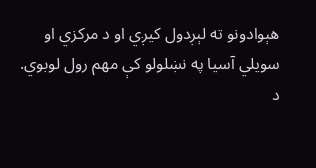هېوادونو ته لېږدول کیږي او د مرکزي او سویلي آسیا په نښلولو کې مهم رول لوبوي.
د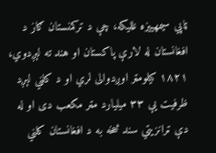ټاپي سیمهییزه نللیکه، چې د ترکمنستان ګاز د افغانستان له لارې پاکستان او هند ته لېږدوي، ۱۸۲۱ کیلومټر اوږدوالی لري او د کلني لېږد ظرفیت یې ۳۳ میلیارد مټر مکعب دی او له دې ټرانزیتي سند څخه به د افغانستان کلني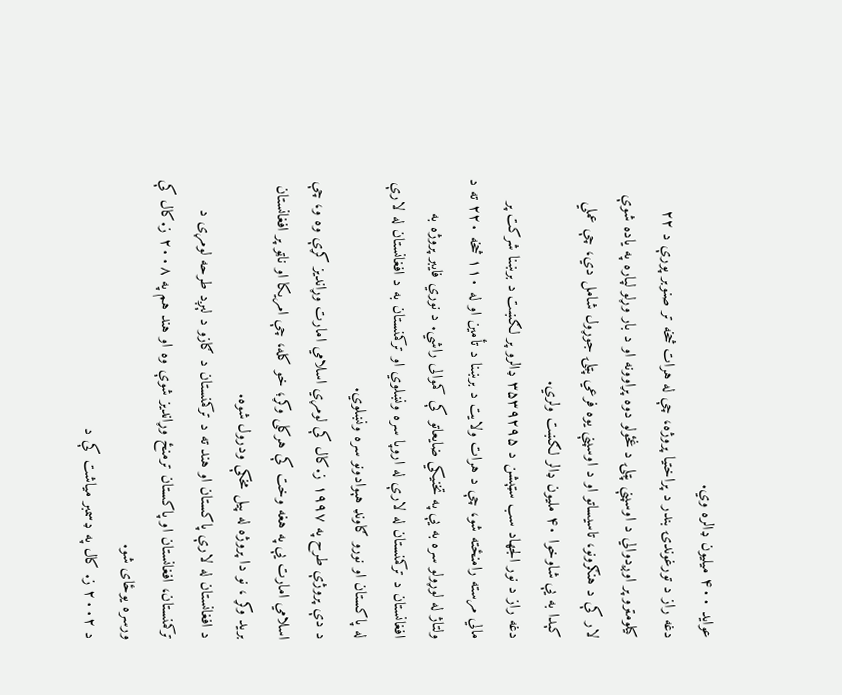عواید ۴۰۰ میلیون ډالره وي.
دغه راز د تورغوندۍ بندر د پراختیا پروژه، چې له هرات څخه تر صنوبر پورې د ۲۲ کیلومټرو پر اوږدوالي د اوسپنې پټلۍ د غځولو دوه پړاوونه او د بار وړلو لپاره په یاده شوې لار کې د هنګرونو، تاسیساتو او د اوسپنې یوه فرعي پټلۍ جوړول شامل دي، چې عملي کېدا به یې شاوخوا ۴۰ ملیون ډالر لګښت ولري.
دغه راز د نور الجهاد سب سټېشن د ۳۵۳۹۲۹۵ ډالرو پر لګښت د برښنا شرکت پر مالي مرسته رامنځته شو، چې د هرات ولایت د برښنا د تأمین او له ۱۱۰ څخه ۲۲۰ ته د ولتاژ له لوړولو سره به یې په تخنیکي ضایعاتو کې کموالی راشي. د نوري فایبر پروژه به افغانستان د ترکمنستان له لارې له اروپا سره ونښلوي او ترکمنستان به د افغانستان له لارې له پاکستان او نورو ګاونډ هېوادونو سره ونښلوي.
د دې پروژې طرح په ۱۹۹۷ ز.کال کې لومړي اسلامي امارت وړاندیز کړې وه و، چې اسلامي امارت یې په هغه وخت کې هرکلی وکړ؛ خو کله، چې امریکا او ناټو پر افغانستان برید وکړ ، نو دا پروژه له پیل مخکې ودرول شوه.
د افغانستان له لارې پاکستان او هند ته د ترکمنستان د ګازو د لېږد طرحه لومړی د ترکمنستان، افغانستان او پاکستان ترمنځ وړاندیز شوې وه او هند هم په ۲۰۰۸ ز.کال کې ورسره یوځای شو.
د ۲۰۰۲ ز. کال په ډسمبر میاشت کې د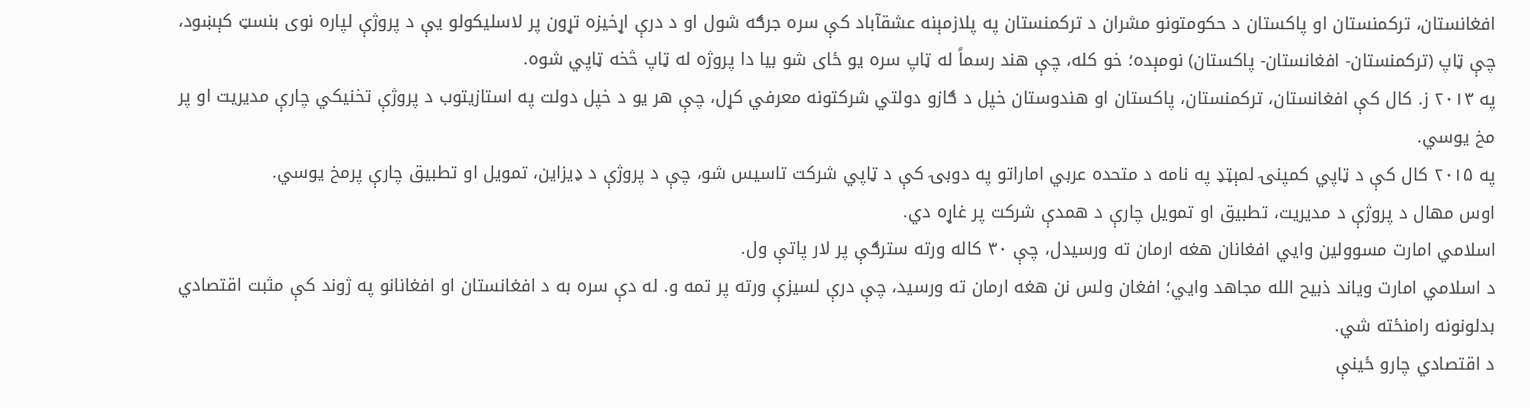افغانستان، ترکمنستان او پاکستان د حکومتونو مشران د ترکمنستان په پلازمېنه عشقآباد کې سره جرګه شول او د درې اړخیزه تړون پر لاسلیکولو یې د پروژې لپاره نوی بنسټ کېښود، چې ټاپ (ترکمنستان- افغانستان- پاکستان) نومېده؛ خو کله، چې هند رسماً له ټاپ سره یو ځای شو بیا دا پروژه له ټاپ څخه ټاپي شوه.
په ۲۰۱۳ ز. کال کې افغانستان، ترکمنستان، پاکستان او هندوستان خپل د ګازو دولتي شرکتونه معرفي کړل، چې هر یو د خپل دولت په استازیتوب د پروژې تخنیکي چارې مدیریت او پر مخ یوسي.
په ۲۰۱۵ کال کې د ټاپي کمپنۍ لمېټډ په نامه د متحده عربي اماراتو په دوبۍ کې د ټاپي شرکت تاسیس شو، چې د پروژې د ډیزاین، تمویل او تطبیق چارې پرمخ یوسي.
اوس مهال د پروژې د مدیریت، تطبیق او تمویل چارې د همدې شرکت پر غاړه دي.
اسلامي امارت مسوولین وايي افغانان هغه ارمان ته ورسیدل، چې ۳۰ کاله ورته سترګې پر لار پاتې ول.
د اسلامي امارت ویاند ذبیح الله مجاهد وایي؛ افغان ولس نن هغه ارمان ته ورسید، چې درې لسیزې ورته پر تمه و. له دې سره به د افغانستان او افغانانو په ژوند کې مثبت اقتصادي بدلونونه رامنځته شي.
د اقتصادي چارو ځینې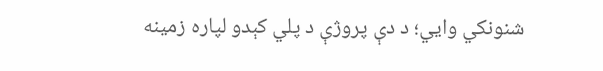شنونکي وايي؛ د دې پروژې د پلي کېدو لپاره زمینه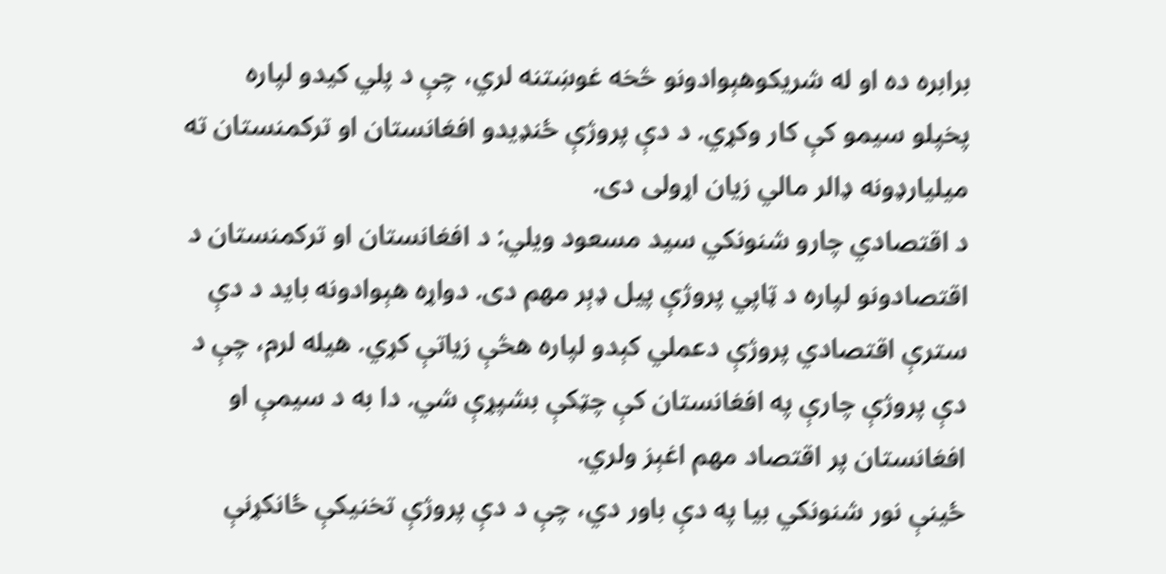برابره ده او له شریکوهېوادونو څخه غوښتنه لري، چې د پلي کیدو لپاره پخپلو سیمو کې کار وکړي. د دې پروژې ځنډیدو افغانستان او ترکمنستان ته میلیارډونه ډالر مالي زیان اړولی دی.
د اقتصادي چارو شنونکي سید مسعود ویلي: د افغانستان او ترکمنستان د اقتصادونو لپاره د ټاپي پروژې پیل ډېر مهم دی. دواړه هېوادونه باید د دې سترې اقتصادي پروژې دعملي کېدو لپاره هڅې زیاتې کړي. هیله لرم، چې د دې پروژې چارې په افغانستان کې چټکې بشپړې شي. دا به د سیمې او افغانستان پر اقتصاد مهم اغېز ولري.
ځینې نور شنونکي بیا په دې باور دي، چې د دې پروژې تخنیکې ځانکړنې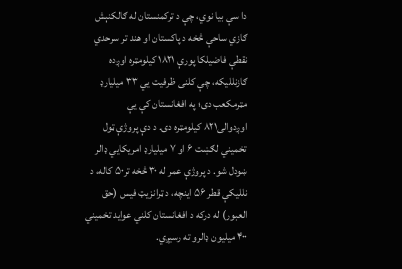دا سې بیا نوي، چې د ترکمنستان له ګالکنېش ګازي ساحې څخه د پاکستان او هند تر سرحدي نقطې فاضیلکا پورې ۱۸۲۱ کیلومټره اوږده ګازنللیکه، چې کلنی ظرفیت يي ۳۳ میلیارډ مټرمکعب دی؛ په افغانستان کې یې اوږدوالی۸۲۱ کیلومټره دی. د دې پروژې ټول تخمیني لګښت ۶ او ۷ میلیارډ امریکايي ډالر ښودل شو. د پروژې عمر له ۳۰ څخه تر۵۰ کاله، د نللیکې قطر ۵۶ اینچه، د ټرانزیټ فیس (حق العبور) له درکه د افغانستان کلني عواید تخمیني ۴۰۰ میلیون ډالرو ته رسیږي.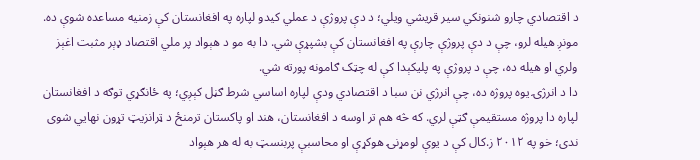د اقتصادي چارو شنونکي سیر قریشي ویلي؛ د دې پروژې د عملي کیدو لپاره په افغانستان کې زمنیه مساعده شوې ده. مونږ هیله لرو، چې د دې پروژې چارې په افغانستان کې بشپړې شي. دا به مو د هېواد پر ملي اقتصاد ډېر مثبت اغېز ولري او هیله ده، چې د پروژې په پليکېدا کې له چټک ګامونه پورته شي.
دا د انرژۍ یوه پروژه ده، چې انرژي نن سبا د اقتصادي ودې لپاره اساسي شرط ګڼل کېږي؛ په ځانګړي توګه د افغانستان لپاره دا پروژه مستقیمې ګټې لري. که څه هم تر اوسه د افغانستان، هند او پاکستان ترمنځ د ټرانزیټ تړون نهايي شوی ندی؛ خو په ۲۰۱۲ ز.کال کې د یوې لومړنۍ هوکړې او محاسبې پربنسټ به له هر هېواد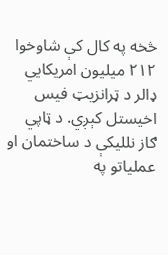څخه په کال کې شاوخوا ۲۱۲ میلیون امریکايي ډالر د ټرانزیټ فیس اخیستل کېږي. د ټاپي ګاز نللیکې د ساختمان او عملیاتو په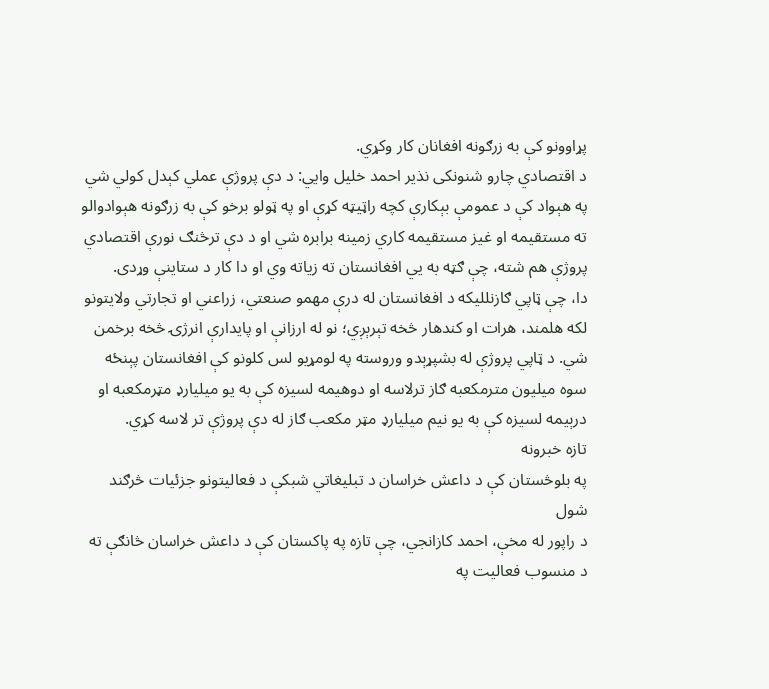پړاوونو کې به زرګونه افغانان کار وکړي.
د اقتصادي چارو شنونکی نذیر احمد خلیل وایي: د دې پروژې عملي کېدل کولي شي په هېواد کې د عمومې بېکارې کچه راټیټه کړې او په ټولو برخو کې به زرګونه هېوادوالو ته مستقیمه او غیز مستقیمه کاري زمینه برابره شي او د دې ترڅنګ نورې اقتصادي پروژې هم شته، چې ګټه به يي افغانستان ته زیاته وي او دا کار د ستاینې وړدی.
دا، چې ټاپي ګازنللیکه د افغانستان له درې مهمو صنعتي، زراعني او تجارتي ولایتونو لکه هلمند، هرات او کندهار څخه تېرېږي؛ نو له ارزانې او پایدارې انرژۍ څخه برخمن شي. د ټاپي پروژې له بشپړېدو وروسته په لومړيو لس کلونو کې افغانستان پېنځه سوه ميليون مترمکعبه ګاز ترلاسه او دوهيمه لسيزه کې به يو ميليارډ مټرمکعبه او درېيمه لسيزه کې به یو نیم میلیارډ مټر مکعب ګاز له دې پروژې تر لاسه کړي.
تازه خبرونه
په بلوڅستان کې د داعش خراسان د تبلیغاتي شبکې د فعالیتونو جزئیات څرګند شول
د راپور له مخې، احمد کازانجي، چې تازه په پاکستان کې د داعش خراسان څانګې ته د منسوب فعالیت په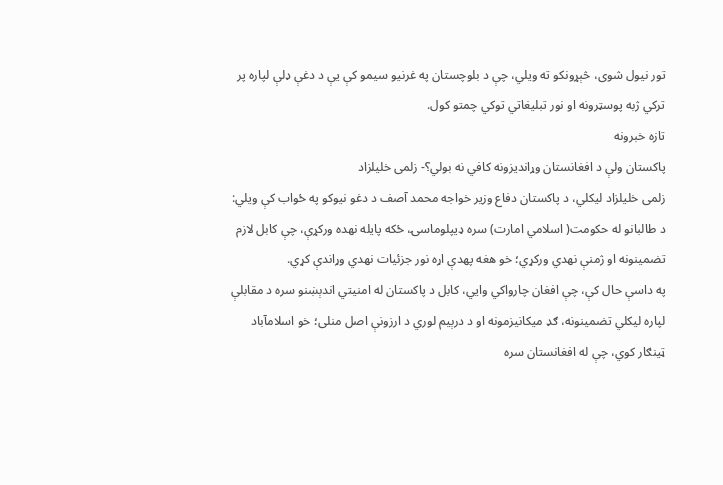تور نیول شوی، څېړونکو ته ویلي، چې د بلوچستان په غرنیو سیمو کې یې د دغې ډلې لپاره پر ترکي ژبه پوسټرونه او نور تبلیغاتي توکي چمتو کول.
تازه خبرونه
پاکستان ولې د افغانستان وړاندیزونه کافي نه بولي؟- زلمی خلیلزاد
زلمی خلیلزاد لیکلي، د پاکستان دفاع وزیر خواجه محمد آصف د دغو نیوکو په ځواب کې ویلي: د طالبانو له حکومت( اسلامي امارت) سره ډیپلوماسۍ، ځکه پایله نهده ورکړې، چې کابل لازم تضمینونه او ژمنې نهدي ورکړي؛ خو هغه پهدې اړه نور جزئیات نهدي وړاندې کړي.
په داسې حال کې، چې افغان چارواکي وایي، کابل د پاکستان له امنیتي اندېښنو سره د مقابلې لپاره لیکلي تضمینونه، ګډ میکانیزمونه او د درېیم لوري د ارزونې اصل منلی؛ خو اسلامآباد ټینګار کوي، چې له افغانستان سره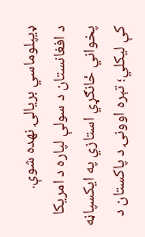ډیپلوماسي بریالۍ نهده شوې.
د افغانستان د سولې لپاره د امریکا پخواني ځانګړي استازي په ایکسپاڼه کې لیکلي؛ تېره اوونۍ د پاکستان د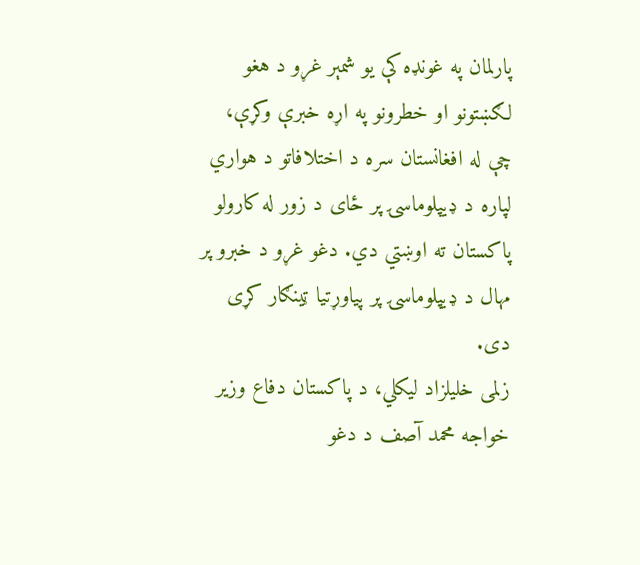پارلمان په غونډه کې یو شمېر غړو د هغو لګښتونو او خطرونو په اړه خبرې وکړې، چې له افغانستان سره د اختلافاتو د هواري لپاره د ډیپلوماسۍ پر ځای د زور له کارولو پاکستان ته اوښتي دي. دغو غړو د خبرو پر مهال د ډیپلوماسۍ پر پیاوړتیا ټینګار کړی دی.
زلمی خلیلزاد لیکلي، د پاکستان دفاع وزیر خواجه محمد آصف د دغو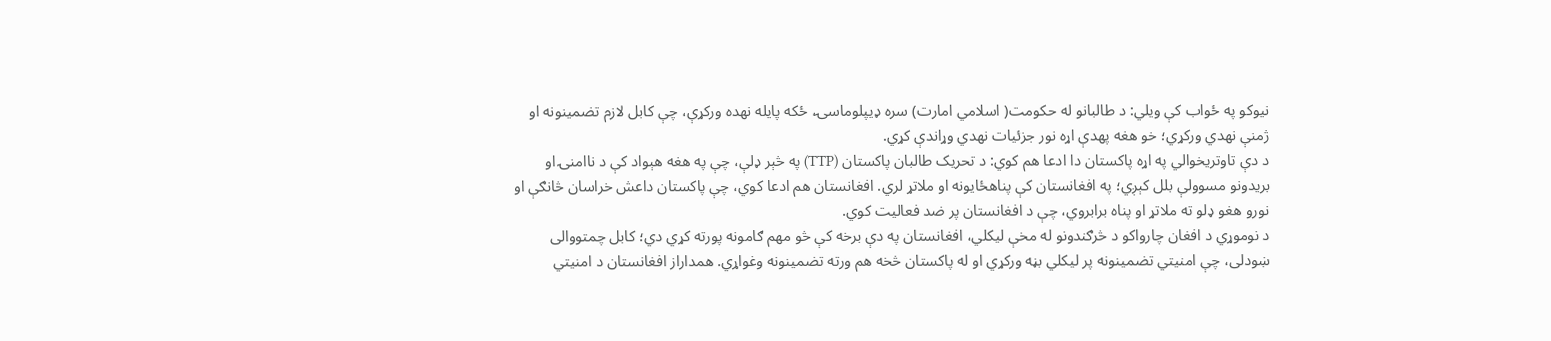نیوکو په ځواب کې ویلي: د طالبانو له حکومت( اسلامي امارت) سره ډیپلوماسۍ، ځکه پایله نهده ورکړې، چې کابل لازم تضمینونه او ژمنې نهدي ورکړي؛ خو هغه پهدې اړه نور جزئیات نهدي وړاندې کړي.
د دې تاوتریخوالي په اړه پاکستان دا ادعا هم کوي: د تحریک طالبان پاکستان (TTP) په څېر ډلې، چې په هغه هېواد کې د ناامنۍ او بریدونو مسوولې بلل کېږي؛ په افغانستان کې پناهځایونه او ملاتړ لري. افغانستان هم ادعا کوي، چې پاکستان داعش خراسان څانګې او نورو هغو ډلو ته ملاتړ او پناه برابروي، چې د افغانستان پر ضد فعالیت کوي.
د نوموړي د افغان چارواکو د څرګندونو له مخې لیکلي، افغانستان په دې برخه کې څو مهم ګامونه پورته کړي دي؛ کابل چمتووالی ښودلی، چې امنیتي تضمینونه پر لیکلي بڼه ورکړي او له پاکستان څخه هم ورته تضمینونه وغواړي. همداراز افغانستان د امنیتي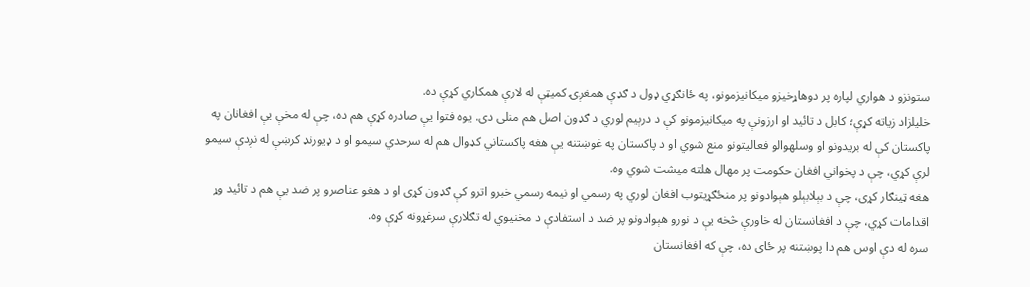ستونزو د هواري لپاره پر دوهاړخیزو میکانیزمونو، په ځانګړي ډول د ګډې همغږۍ کمیټې له لارې همکاري کړې ده.
خلیلزاد زیاته کړې؛ کابل د تائید او ارزونې په میکانیزمونو کې د درېیم لوري د ګډون اصل هم منلی دی. یوه فتوا یې صادره کړې هم ده، چې له مخې یې افغانان په پاکستان کې له بریدونو او وسلهوالو فعالیتونو منع شوي او د پاکستان په غوښتنه یې هغه پاکستاني کډوال هم له سرحدي سیمو او د ډیورنډ کرښې له نږدې سیمو لرې کړي، چې د پخواني افغان حکومت پر مهال هلته میشت شوي وه.
هغه ټینګار کړی، چې د بېلابېلو هېوادونو پر منځګړیتوب افغان لوري په رسمي او نیمه رسمي خبرو اترو کې ګډون کړی او د هغو عناصرو پر ضد یې هم د تائید وړ اقدامات کړي، چې د افغانستان له خاورې څخه یې د نورو هېوادونو پر ضد د استفادې د مخنیوي له تګلارې سرغړونه کړې وه.
سره له دې اوس هم دا پوښتنه پر ځای ده، چې که افغانستان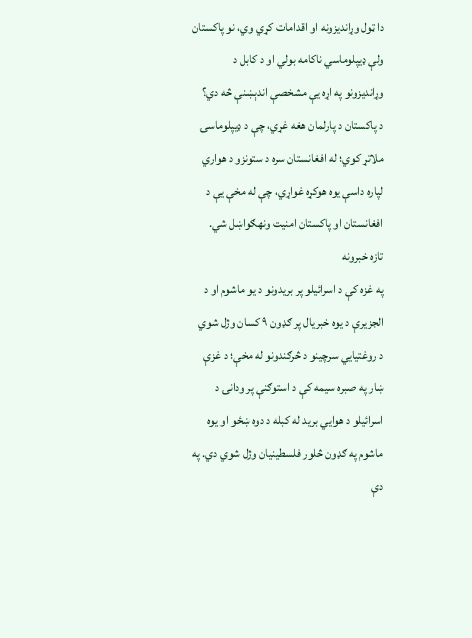دا ټول وړاندیزونه او اقدامات کړي وي، نو پاکستان ولې ډیپلوماسي ناکامه بولي او د کابل د وړاندیزونو په اړه یې مشخصې اندېښنې څه دي؟
د پاکستان د پارلمان هغه غړي، چې د ډیپلوماسۍ ملاتړ کوي؛ له افغانستان سره د ستونزو د هواري لپاره داسې یوه هوکړه غواړي، چې له مخې یې د افغانستان او پاکستان امنیت ونهګواښل شي.
تازه خبرونه
په غزه کې د اسرائیلو پر بریدونو د یو ماشوم او د الجزیرې د یوه خبریال پر ګډون ۹ کسان وژل شوي
د روغتیايي سرچینو د څرګندونو له مخې؛ د غزې ښار په صبره سیمه کې د استوګنې پر ودانۍ د اسرائیلو د هوايي برید له کبله د دوه ښځو او یوه ماشوم په ګډون څلور فلسطینیان وژل شوي دي. په دې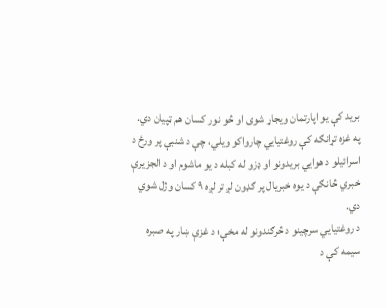برید کې یو اپارتمان ویجاړ شوی او څو نور کسان هم ټپیان دي.
په غزه تړانګه کې روغتیايي چارواکو ویلي، چې د شنبې پر ورځ د اسرائیلو د هوايي بریدونو او ډزو له کبله د یو ماشوم او د الجزیرې خبري څانګې د یوه خبریال پر ګډون لږ تر لږه ۹ کسان وژل شوي دي.
د روغتیايي سرچینو د څرګندونو له مخې؛ د غزې ښار په صبره سیمه کې د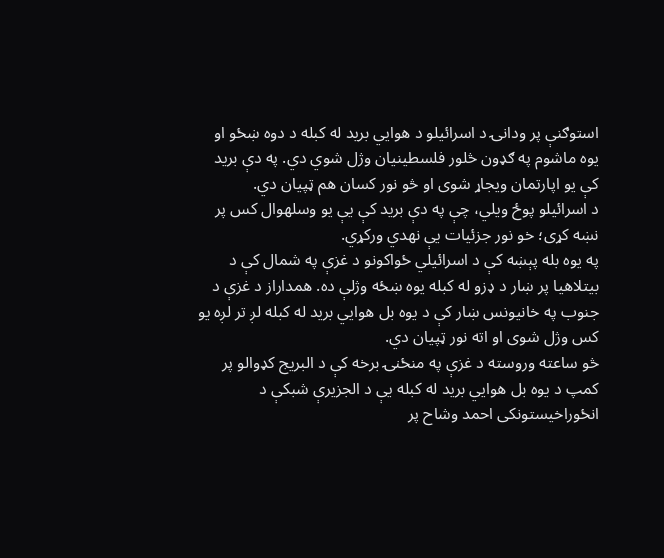استوګنې پر ودانۍ د اسرائیلو د هوايي برید له کبله د دوه ښځو او یوه ماشوم په ګډون څلور فلسطینیان وژل شوي دي. په دې برید کې یو اپارتمان ویجاړ شوی او څو نور کسان هم ټپیان دي.
د اسرائیلو پوځ ویلي، چې په دې برید کې یې یو وسلهوال کس پر نښه کړی؛ خو نور جزئیات یې نهدي ورکړي.
په یوه بله پېښه کې د اسرائیلي ځواکونو د غزې په شمال کې د بیتلاهیا پر ښار د ډزو له کبله یوه ښځه وژلې ده. همداراز د غزې د جنوب په خانیونس ښار کې د یوه بل هوايي برید له کبله لږ تر لږه یو کس وژل شوی او اته نور ټپیان دي.
څو ساعته وروسته د غزې په منځنۍ برخه کې د البریج کډوالو پر کمپ د یوه بل هوايي برید له کبله یې د الجزیرې شبکې د انځوراخیستونکی احمد وشاح پر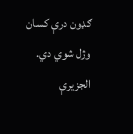ګډون درې کسان وژل شوي دي.
الجزیرې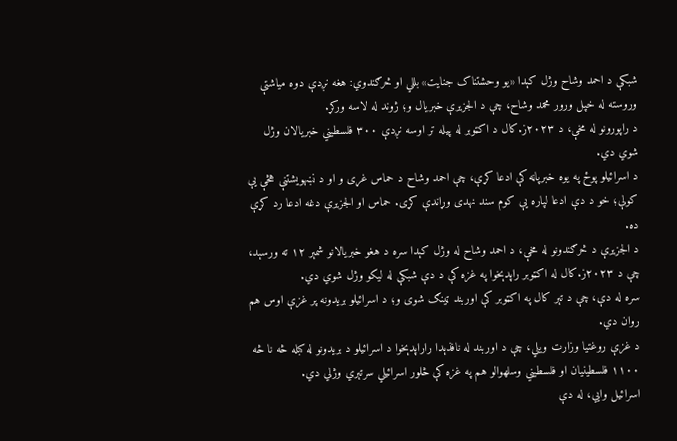شبکې د احمد وشاح وژل کېدا «یو وحشتناک جنایت» بللي او څرګندوي: هغه نږدې دوه میاشتې وروسته له خپل ورور محمد وشاح، چې د الجزیرې خبریال و؛ ژوند له لاسه ورکړ.
د راپورونو له مخې، د ۲۰۲۳ز.کال د اکټوبر له پیله تر اوسه نږدې ۳۰۰ فلسطیني خبریالان وژل شوي دي.
د اسرائیلو پوځ په یوه خبرپاڼه کې ادعا کړې، چې احمد وشاح د حماس غړی و او د نښهویشتنې هڅې یې کولې؛ خو د دې ادعا لپاره یې کوم سند نهدی وړاندې کړی. حماس او الجزیرې دغه ادعا رد کړې ده.
د الجزیرې د څرګندونو له مخې، د احمد وشاح له وژل کېدا سره د هغو خبریالانو شمېر ۱۲ ته ورسېد، چې د ۲۰۲۳ز.کال له اکټوبر راپدېخوا په غزه کې د دې شبکې له لیکو وژل شوي دي.
سره له دې، چې د تېر کال په اکټوبر کې اوربند ټینګ شوی و؛ د اسرائیلو بریدونه پر غزې اوس هم روان دي.
د غزې روغتیا وزارت ویلي، چې د اوربند له نافذېدا راراپدېخوا د اسرائیلو د بریدونو له کبله څه نا څه ۱۱۰۰ فلسطینیان او فلسطیني وسلهوالو هم په غزه کې څلور اسرائیلي سرتېري وژلي دي.
اسرائیل وايي، له دې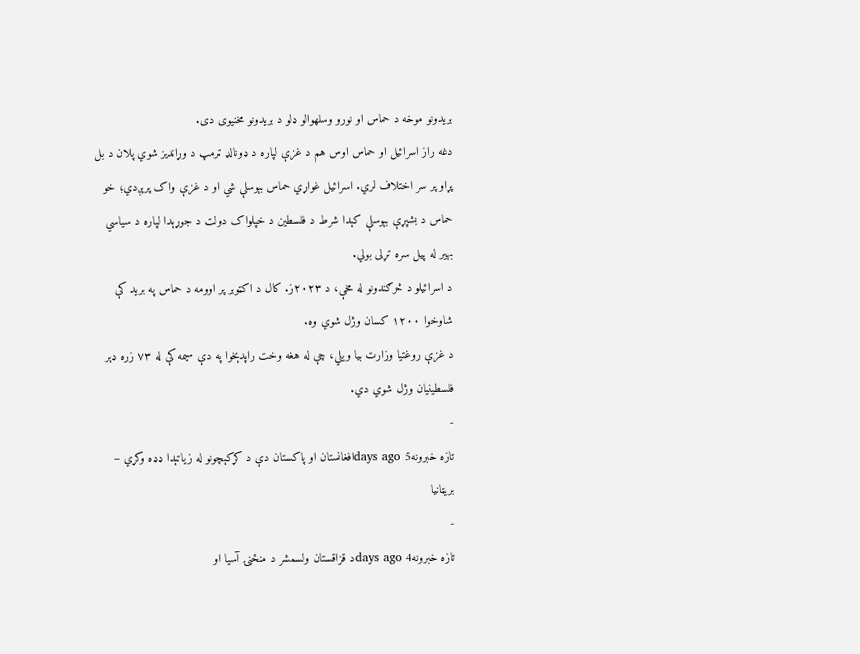بریدونو موخه د حماس او نورو وسلهوالو ډلو د بریدونو مخنیوی دی.
دغه راز اسرائیل او حماس اوس هم د غزې لپاره د ډونالډ ټرمپ د وړاندیز شوي پلان د بل پړاو پر سر اختلاف لري. اسرائیل غواړي حماس بېوسلې شي او د غزې واک پرېږدي؛ خو حماس د بشپړې بېوسلې کېدا شرط د فلسطین د خپلواک دولت د جوړېدا لپاره د سیاسي بهیر له پیل سره تړلی بولي.
د اسرائیلو د څرګندونو له مخې، د ۲۰۲۳ز. کال د اکټوبر پر اوومه د حماس په برید کې شاوخوا ۱۲۰۰ کسان وژل شوي وه.
د غزې روغتیا وزارت بیا ویلي، چې له هغه وخت راپدېخوا په دې سیمه کې له ۷۳ زره ډېر فلسطینیان وژل شوي دي.
-
تازه خبرونه5 days agoافغانستان او پاکستان دې د کړکېچونو له زیاتېدا ډډه وکړي – بریټانیا
-
تازه خبرونه4 days agoد قزاقستان ولسمشر د منځنۍ آسیا او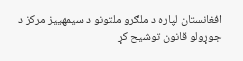افغانستان لپاره د ملګرو ملتونو د سیمهییز مرکز د جوړولو قانون توشیح کړ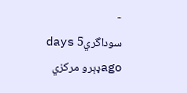-
سوداگري5 days agoډېرو مرکزي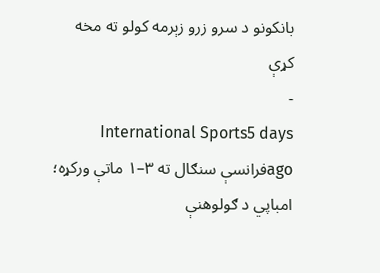بانکونو د سرو زرو زېرمه کولو ته مخه کړې
-
International Sports5 days agoفرانسې سنګال ته ۳–۱ ماتې ورکړه؛ امباپي د ګولوهنې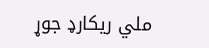ملي ریکارډ جوړ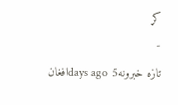کړ
-
تازه خبرونه5 days agoافغان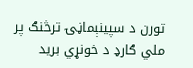تورن د سپینېماڼۍ ترڅنګ پر ملي ګارډ د خونړي برید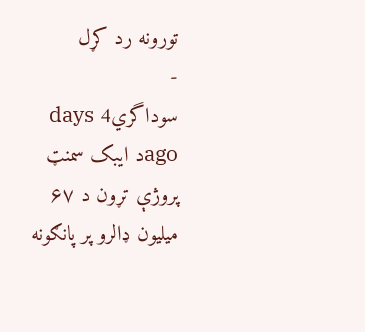تورونه رد کړل
-
سوداگري4 days agoد ایبک سمنټ پروژې تړون د ۶۷ میلیون ډالرو پر پانګونه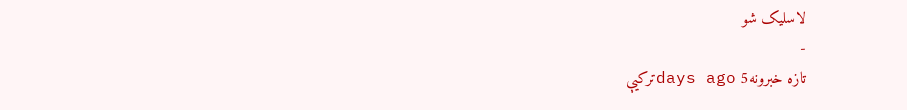لاسلیک شو
-
تازه خبرونه5 days agoترکیې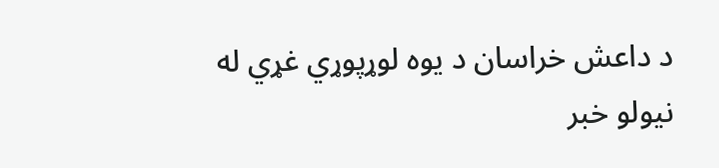د داعش خراسان د یوه لوړپوړي غړي له نیولو خبر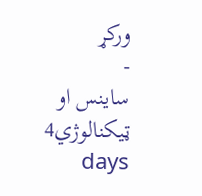ورکړ
-
ساینس او ټیکنالوژي4 days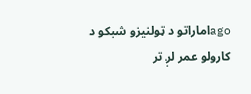agoاماراتو د ټولنیزو شبکو د کارولو عمر لږ تر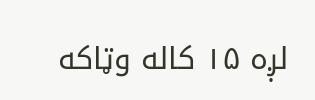لږه ۱۵ کاله وټاکه